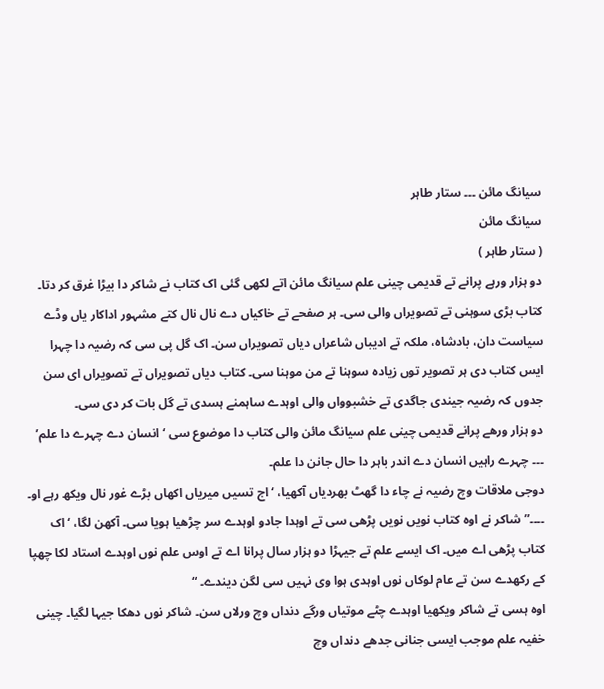سیانگ مائن ۔۔۔ ستار طاہر
سیانگ مائن
( ستار طاہر )
دو ہزار ورہے پرانے تے قدیمی چینی علم سیانگ مائن اتے لکھی گئی اک کتاب نے شاکر دا بیڑا غرق کر دتا۔
کتاب بڑی سوہنی تے تصویراں والی سی۔ ہر صفحے تے خاکیاں دے نال نال کتے مشہور اداکار یاں وڈے سیاست دان، بادشاہ، ملکہ تے ادیباں شاعراں دیاں تصویراں سن۔ اک گل پی سی کہ رضیہ دا چہرا ایس کتاب دی ہر تصویر توں زیادہ سوہنا تے من موہنا سی۔ کتاب دیاں تصویراں تے تصویراں ای سن جدوں کہ رضیہ جیندی جاگدی تے خشبوواں والی اوہدے ساہمنے ہسدی تے گل بات کر دی سی۔
دو ہزار ورھے پرانے قدیمی چینی علم سیانگ مائن والی کتاب دا موضوع سی ‘ انسان دے چہرے دا علم’ ۔۔۔ چہرے راہیں انسان دے اندر باہر دا حال جانن دا علم۔
دوجی ملاقات وچ رضیہ نے چاء دا گھٹ بھردیاں آکھیا، ‘ اج تسیں میریاں اکھاں بڑے غور نال ویکھ رہے او۔ ۔۔۔۔” شاکر نے اوہ کتاب نویں نویں پڑھی سی تے اوہدا جادو اوہدے سر چڑھیا ہویا سی۔ آکھن لگا، ‘ اک کتاب پڑھی اے میں۔ اک ایسے علم تے جیہڑا دو ہزار سال پرانا اے تے اوس علم نوں اوہدے استاد لکا چھپا کے رکھدے سن تے عام لوکاں نوں اوہدی ہوا وی نہیں سی لگن دیندے۔ “
اوہ ہسی تے شاکر ویکھیا اوہدے چٹے موتیاں ورگے دنداں وچ ورلاں سن۔ شاکر نوں دھکا جیہا لگیا۔ چینی خفیہ علم موجب ایسی جنانی جدھے دنداں وچ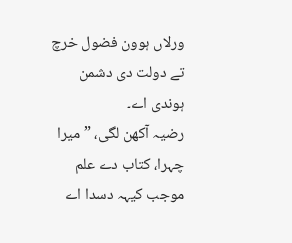ورلاں ہوون فضول خرچ تے دولت دی دشمن ہوندی اے۔
رضیہ آکھن لگی، ” میرا چہرا، کتاب دے علم موجب کیہہ دسدا اے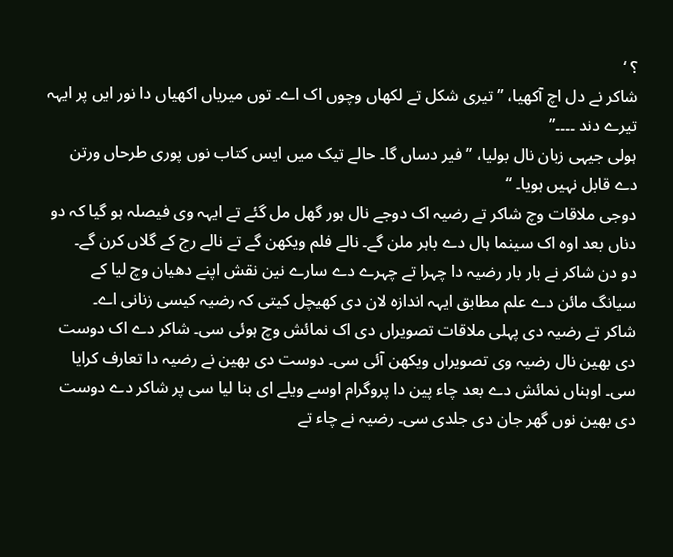؟ ‘
شاکر نے دل اچ آکھیا، ” تیری شکل تے لکھاں وچوں اک اے۔ توں میریاں اکھیاں دا نور ایں پر ایہہ تیرے دند ۔۔۔۔”
ہولی جیہی زبان نال بولیا، ” فیر دساں گا۔ حالے تیک میں ایس کتاب نوں پوری طرحاں ورتن دے قابل نہیں ہویا۔ “
دوجی ملاقات وچ شاکر تے رضیہ اک دوجے نال ہور گھل مل گئے تے ایہہ وی فیصلہ ہو گیا کہ دو دناں بعد اوہ اک سینما ہال دے باہر ملن گے۔ نالے فلم ویکھن گے تے نالے رج کے گلاں کرن گے۔
دو دن شاکر نے بار بار رضیہ دا چہرا تے چہرے دے سارے نین نقش اپنے دھیان وچ لیا کے سیانگ مائن دے علم مطابق ایہہ اندازہ لان دی کھیچل کیتی کہ رضیہ کیسی زنانی اے۔
شاکر تے رضیہ دی پہلی ملاقات تصویراں دی اک نمائش وچ ہوئی سی۔ شاکر دے اک دوست دی بھین نال رضیہ وی تصویراں ویکھن آئی سی۔ دوست دی بھین نے رضیہ دا تعارف کرایا سی۔ اوہناں نمائش دے بعد چاء پین دا پروگرام اوسے ویلے ای بنا لیا سی پر شاکر دے دوست دی بھین نوں گھر جان دی جلدی سی۔ رضیہ نے چاء تے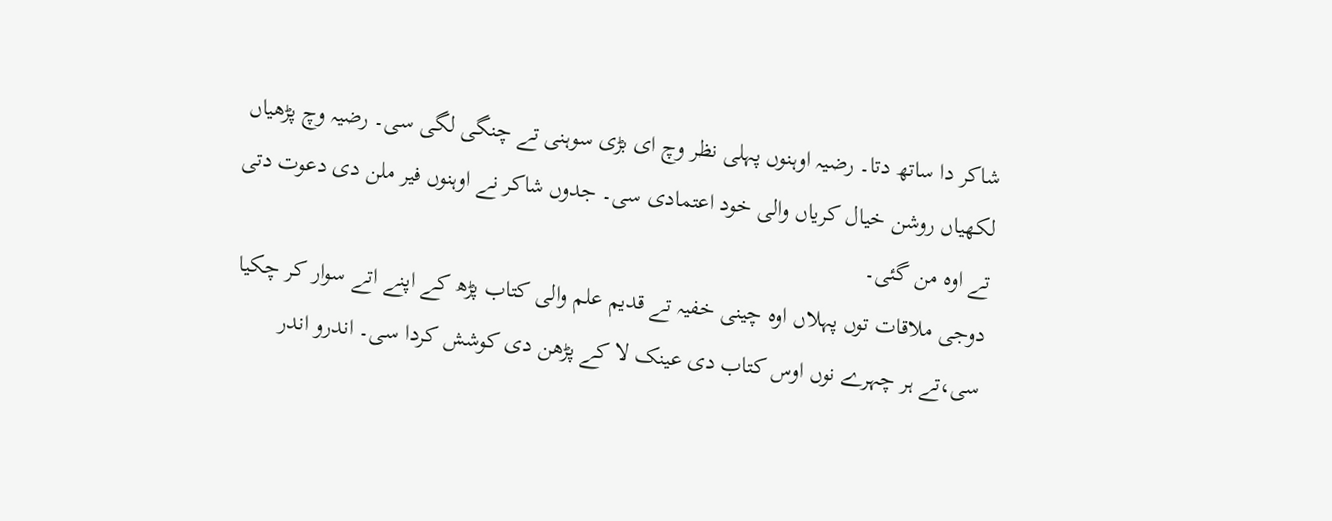شاکر دا ساتھ دتا۔ رضیہ اوہنوں پہلی نظر وچ ای بڑی سوہنی تے چنگی لگی سی۔ رضیہ وچ پڑھیاں لکھیاں روشن خیال کریاں والی خود اعتمادی سی۔ جدوں شاکر نے اوہنوں فیر ملن دی دعوت دتی تے اوہ من گئی۔
دوجی ملاقات توں پہلاں اوہ چینی خفیہ تے قدیم علم والی کتاب پڑھ کے اپنے اتے سوار کر چکیا سی،تے ہر چہرے نوں اوس کتاب دی عینک لا کے پڑھن دی کوشش کردا سی۔ اندرو اندر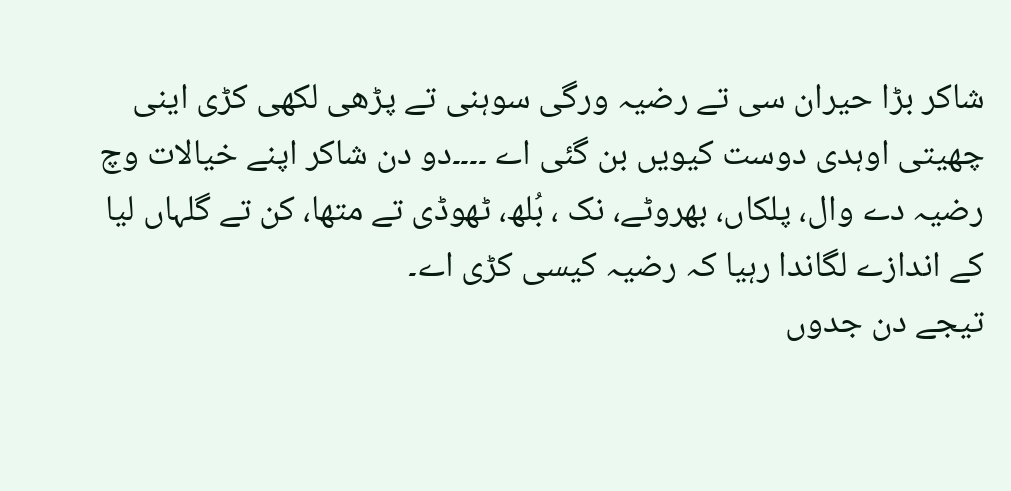شاکر بڑا حیران سی تے رضیہ ورگی سوہنی تے پڑھی لکھی کڑی اینی چھیتی اوہدی دوست کیویں بن گئی اے ۔۔۔۔دو دن شاکر اپنے خیالات وچ رضیہ دے وال، پلکاں، بھروٹے، نک ، بُلھ، ٹھوڈی تے متھا، کن تے گلہاں لیا کے اندازے لگاندا رہیا کہ رضیہ کیسی کڑی اے۔
تیجے دن جدوں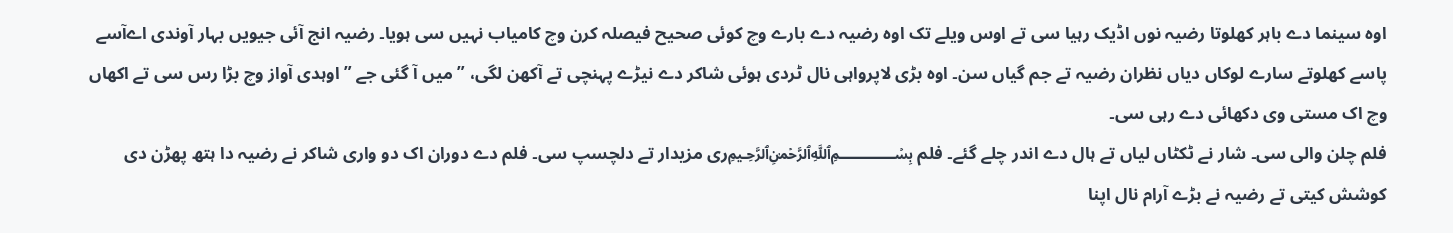اوہ سینما دے باہر کھلوتا رضیہ نوں اڈیک رہیا سی تے اوس ویلے تک اوہ رضیہ دے بارے وچ کوئی صحیح فیصلہ کرن وچ کامیاب نہیں سی ہویا۔ رضیہ انج آئی جیویں بہار آوندی اےآسے پاسے کھلوتے سارے لوکاں دیاں نظران رضیہ تے جم گیاں سن۔ اوہ بڑی لاپرواہی نال ٹردی ہوئی شاکر دے نیڑے پہنچی تے آکھن لگی، ” میں آ گئی جے ” اوہدی آواز وچ بڑا رس سی تے اکھاں وچ اک مستی وی دکھائی دے رہی سی۔
فلم چلن والی سی۔ شار نے ٹکٹاں لیاں تے ہال دے اندر چلے گئے۔ فلم ﷽ری مزیدار تے دلچسپ سی۔ فلم دے دوران اک دو واری شاکر نے رضیہ دا ہتھ پھڑن دی کوشش کیتی تے رضیہ نے بڑے آرام نال اپنا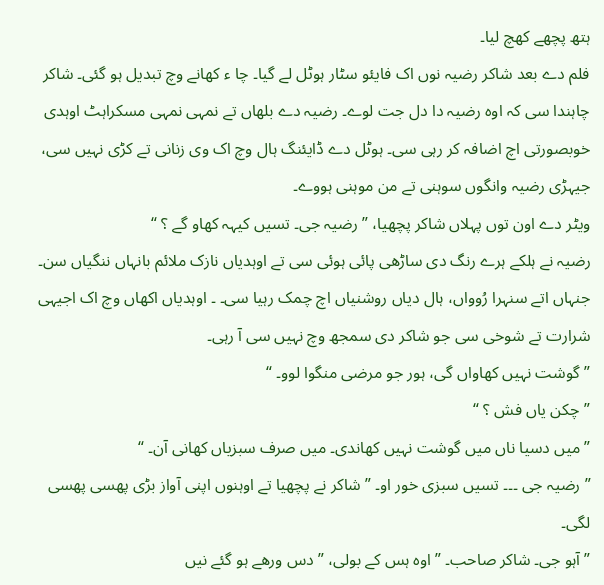ہتھ پچھے کھچ لیا۔
فلم دے بعد شاکر رضیہ نوں اک فایئو سٹار ہوٹل لے گیا۔ چا ء کھانے وچ تبدیل ہو گئی۔ شاکر چاہندا سی کہ اوہ رضیہ دا دل جت لوے۔ رضیہ دے بلھاں تے نمہی نمہی مسکراہٹ اوہدی خوبصورتی اچ اضافہ کر رہی سی۔ ہوٹل دے ڈایئنگ ہال وچ اک وی زنانی تے کڑی نہیں سی، جیہڑی رضیہ وانگوں سوہنی تے من موہنی ہووے۔
ویٹر دے اون توں پہلاں شاکر پچھیا، ” رضیہ جی۔ تسیں کیہہ کھاو گے ؟ “
رضیہ نے ہلکے ہرے رنگ دی ساڑھی پائی ہوئی سی تے اوہدیاں نازک ملائم بانہاں ننگیاں سن۔ جنہاں اتے سنہرا رُوواں، ہال دیاں روشنیاں اچ چمک رہیا سی۔ ۔ اوہدیاں اکھاں وچ اک اجیہی شرارت تے شوخی سی جو شاکر دی سمجھ وچ نہیں سی آ رہی۔
” گوشت نہیں کھاواں گی، ہور جو مرضی منگوا لوو۔ “
” چکن یاں فش ؟ “
” میں دسیا ناں میں گوشت نہیں کھاندی۔ میں صرف سبزیاں کھانی آن۔ “
” رضیہ جی ۔۔۔ تسیں سبزی خور او۔ ” شاکر نے پچھیا تے اوہنوں اپنی آواز بڑی پھسی پھسی لگی۔
” آہو جی۔ شاکر صاحب۔ ” اوہ ہس کے بولی، ” دس ورھے ہو گئے نیں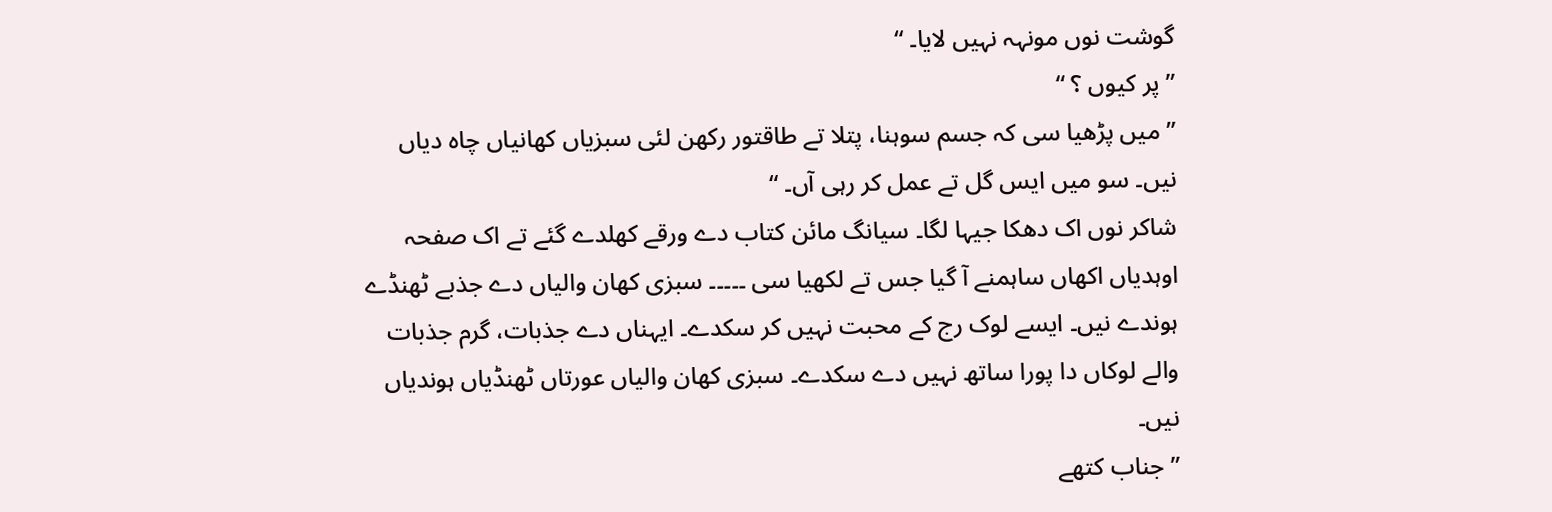گوشت نوں مونہہ نہیں لایا۔ “
” پر کیوں ؟ “
” میں پڑھیا سی کہ جسم سوہنا، پتلا تے طاقتور رکھن لئی سبزیاں کھانیاں چاہ دیاں نیں۔ سو میں ایس گل تے عمل کر رہی آں۔ “
شاکر نوں اک دھکا جیہا لگا۔ سیانگ مائن کتاب دے ورقے کھلدے گئے تے اک صفحہ اوہدیاں اکھاں ساہمنے آ گیا جس تے لکھیا سی ۔۔۔۔۔ سبزی کھان والیاں دے جذبے ٹھنڈے ہوندے نیں۔ ایسے لوک رج کے محبت نہیں کر سکدے۔ ایہناں دے جذبات، گرم جذبات والے لوکاں دا پورا ساتھ نہیں دے سکدے۔ سبزی کھان والیاں عورتاں ٹھنڈیاں ہوندیاں نیں۔
” جناب کتھے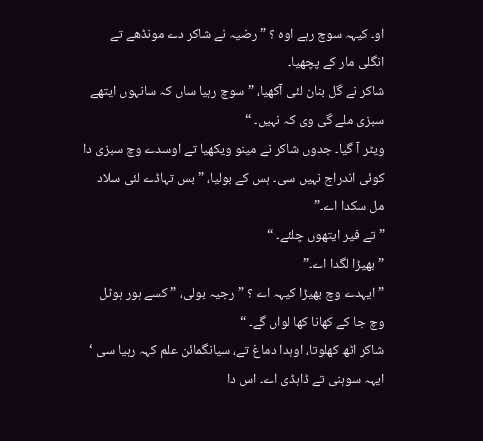او۔ کیہہ سوچ رہے اوہ ؟ ” رضیہ نے شاکر دے مونڈھے تے انگلی مار کے پچھیا۔
شاکر نے گل بنان لئی آکھیا، ” سوچ رہیا ساں کہ سانہوں ایتھے سبزی ملے گی وی کہ نہیں۔ “
ویٹر آ گیا۔ جدوں شاکر نے مینو ویکھیا تے اوسدے وچ سبزی دا کوئی اندراج نہیں سی۔ ہس کے بولیا، ” بس تہاڈے لئی سلاد مل سکدا اے۔”
” تے فیر ایتھوں چلئے۔ “
” بھیڑا لگدا اے۔”
” ایہدے وچ بھیڑا کیہہ اے ؟ ” رجیہ بولی، ” کسے ہور ہوٹل وچ جا کے کھانا کھا لواں گے۔ “
شاکر اٹھ کھلوتا، اوہدا دماغ تے، سیانگمائن علم کہہ رہیا سی ‘ ایہہ سوہنی تے ڈاہڈی اے۔ اس دا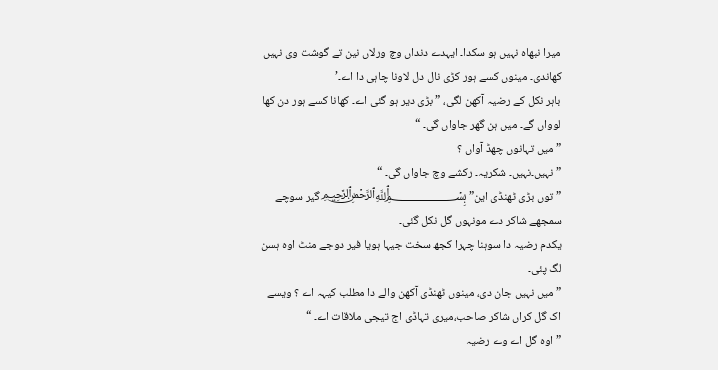میرا نبھاہ نہیں ہو سکدا۔ ایہدے دنداں وچ ورلاں نین تے گوشت وی نہیں کھاندی۔ مینوں کسے ہور کڑی نال دل لاونا چاہی دا اے۔’
باہر نکل کے رضیہ آکھن لگی، ” بڑی دیر ہو گئی اے۔ کھانا کسے ہور دن کھا لوواں گے۔ میں ہن گھر جاواں گی۔ “
” میں تہانوں چھڈ آواں ؟
” نہیں۔نہیں۔ شکریہ۔ رکشے وچ جاواں گی۔ “
” توں بڑی ٹھنڈی این” ﷽گیر سوچے سمجھے شاکر دے مونہوں گل نکل گئی۔
یکدم رضیہ دا سوہنا چہرا کجھ سخت جیہا ہویا فیر دوجے منٹ اوہ ہسن لگ پئی۔
” میں نہیں جان دی، مینوں ٹھنڈی آکھن والے دا مطلب کیہہ اے ؟ ویسے اک گل کراں شاکر صاحب،میری تہاڈی اج تیجی ملاقات اے۔ “
” اوہ گل اے وے رضیہ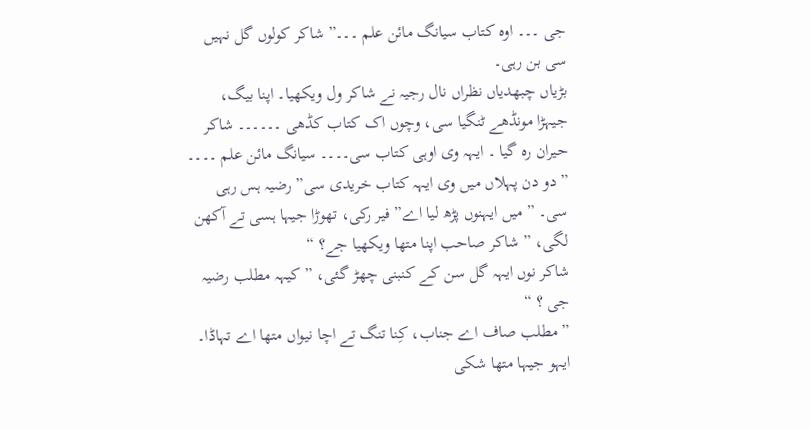جی ۔۔۔ اوہ کتاب سیانگ مائن علم ۔۔۔” شاکر کولوں گل نہیں سی بن رہی۔
بڑیاں چبھدیاں نظراں نال رجیہ نے شاکر ول ویکھیا۔ اپنا بیگ، جیہڑا مونڈھے ٹنگیا سی، وچوں اک کتاب کڈھی ۔۔۔۔۔۔ شاکر حیران رہ گیا ۔ ایہہ وی اوہی کتاب سی۔۔۔۔ سیانگ مائن علم ۔۔۔۔
” دو دن پہلاں میں وی ایہہ کتاب خریدی سی” رضیہ ہس رہی سی۔ ” میں ایہنوں پڑھ لیا اے” فیر رکی، تھوڑا جیہا ہسی تے آکھن لگی، ” شاکر صاحب اپنا متھا ویکھیا جے؟ “
شاکر نوں ایہہ گل سن کے کنبنی چھڑ گئی، ” کیہہ مطلب رضیہ جی ؟ “
” مطلب صاف اے جناب، کِنا تنگ تے اچا نیواں متھا اے تہاڈا۔ ایہو جیہا متھا شکی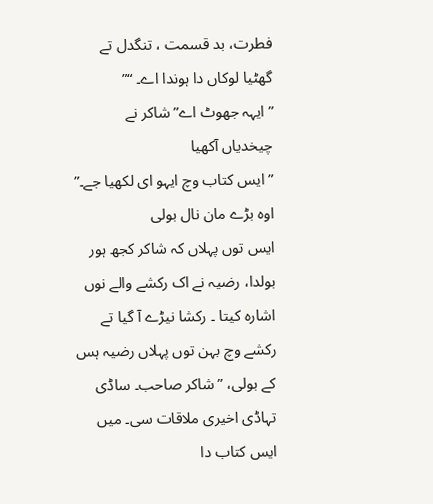فطرت، بد قسمت ، تنگدل تے گھٹیا لوکاں دا ہوندا اے۔ “”
” ایہہ جھوٹ اے” شاکر نے چیخدیاں آکھیا
” ایس کتاب وچ ایہو ای لکھیا جے۔” اوہ بڑے مان نال بولی
ایس توں پہلاں کہ شاکر کجھ ہور بولدا، رضیہ نے اک رکشے والے نوں اشارہ کیتا ۔ رکشا نیڑے آ گیا تے رکشے وچ بہن توں پہلاں رضیہ ہس کے بولی، ” شاکر صاحب۔ ساڈی تہاڈی اخیری ملاقات سی۔ میں ایس کتاب دا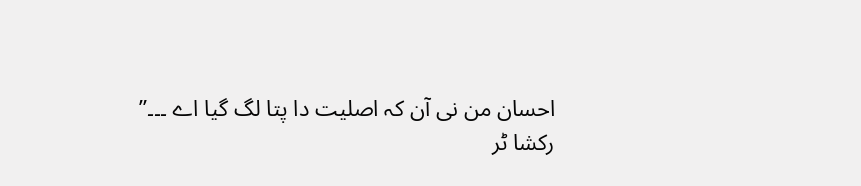احسان من نی آن کہ اصلیت دا پتا لگ گیا اے ۔۔۔”
رکشا ٹر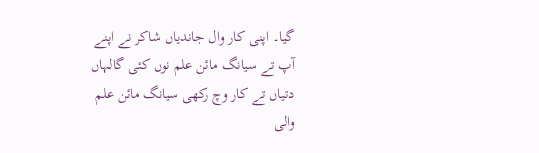گیا۔ اپنی کار وال جاندیاں شاکر نے اپنے آپ تے سیانگ مائن علم نوں کئی گالہاں دتیاں تے کار وچ رکھی سیانگ مائن علم والی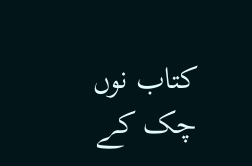کتاب نوں چک کے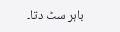باہر سٹ دتا۔